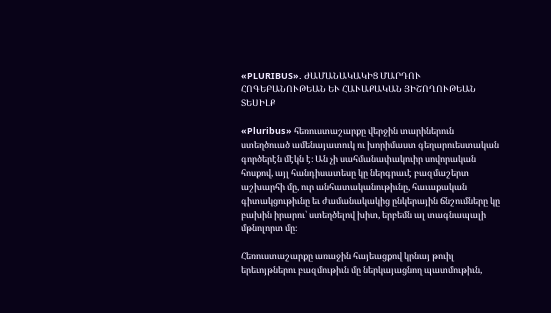«PLURIBUS». ԺԱՄԱՆԱԿԱԿԻՑ ՄԱՐԴՈՒ ՀՈԳԵԲԱՆՈՒԹԵԱՆ ԵՒ ՀԱՒԱՔԱԿԱՆ ՅԻՇՈՂՈՒԹԵԱՆ ՏԵՍԻԼՔ

«Pluribus» հեռուստաշարքը վերջին տարիներուն ստեղծուած ամենայատուկ ու խորիմաստ գեղարուեստական գործերէն մէկն է։ Ան չի սահմանափակուիր սովորական հոսքով, այլ հանդիսատեսը կը ներգրաւէ բազմաշերտ աշխարհի մը, ուր անհատականութիւնը, հաւաքական գիտակցութիւնը եւ ժամանակակից ընկերային ճնշումները կը բախին իրարու՝ ստեղծելով խիտ, երբեմն ալ տագնապալի մթնոլորտ մը։

Հեռուստաշարքը առաջին հայեացքով կրնայ թուիլ երեւոյթներու բազմութիւն մը ներկայացնող պատմութիւն,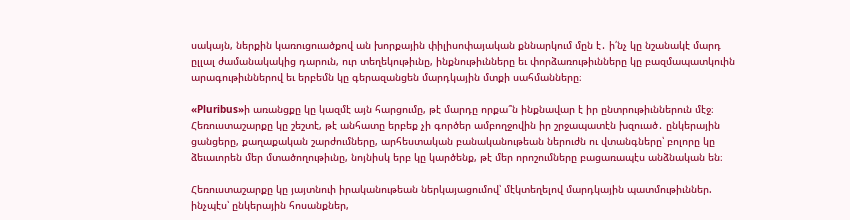սակայն, ներքին կառուցուածքով ան խորքային փիլիսոփայական քննարկում մըն է․ ի՛նչ կը նշանակէ մարդ ըլլալ ժամանակակից դարուն, ուր տեղեկութիւնը, ինքնութիւնները եւ փորձառութիւնները կը բազմապատկուին արագութիւններով եւ երբեմն կը գերազանցեն մարդկային մտքի սահմանները։

«Pluribus»ի առանցքը կը կազմէ այն հարցումը, թէ մարդը որքա՞ն ինքնավար է իր ընտրութիւններուն մէջ։ Հեռուստաշարքը կը շեշտէ, թէ անհատը երբեք չի գործեր ամբողջովին իր շրջապատէն խզուած․ ընկերային ցանցերը, քաղաքական շարժումները, արհեստական բանականութեան ներուժն ու վտանգները՝ բոլորը կը ձեւաւորեն մեր մտածողութիւնը, նոյնիսկ երբ կը կարծենք, թէ մեր որոշումները բացառապէս անձնական են։

Հեռուստաշարքը կը յայտնուի իրականութեան ներկայացումով՝ մէկտեղելով մարդկային պատմութիւններ. ինչպէս՝ ընկերային հոսանքներ,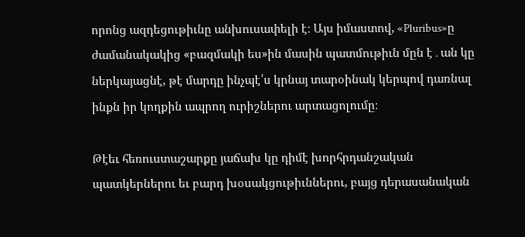որոնց ազդեցութիւնը անխուսափելի է։ Այս իմաստով, «Pluribus»ը ժամանակակից «բազմակի ես»ին մասին պատմութիւն մըն է․ան կը ներկայացնէ, թէ մարդը ինչպէ՛ս կրնայ տարօինակ կերպով դառնալ ինքն իր կողքին ապրող ուրիշներու արտացոլումը։

Թէեւ հեռուստաշարքը յաճախ կը դիմէ խորհրդանշական պատկերներու եւ բարդ խօսակցութիւններու, բայց դերասանական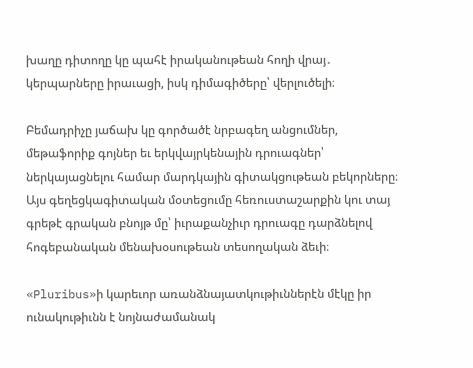խաղը դիտողը կը պահէ իրականութեան հողի վրայ․ կերպարները իրաւացի, իսկ դիմագիծերը՝ վերլուծելի։

Բեմադրիչը յաճախ կը գործածէ նրբագեղ անցումներ, մեթաֆորիք գոյներ եւ երկվայրկենային դրուագներ՝ ներկայացնելու համար մարդկային գիտակցութեան բեկորները։ Այս գեղեցկագիտական մօտեցումը հեռուստաշարքին կու տայ գրեթէ գրական բնոյթ մը՝ իւրաքանչիւր դրուագը դարձնելով հոգեբանական մենախօսութեան տեսողական ձեւի։

«Pluribus»ի կարեւոր առանձնայատկութիւններէն մէկը իր ունակութիւնն է նոյնաժամանակ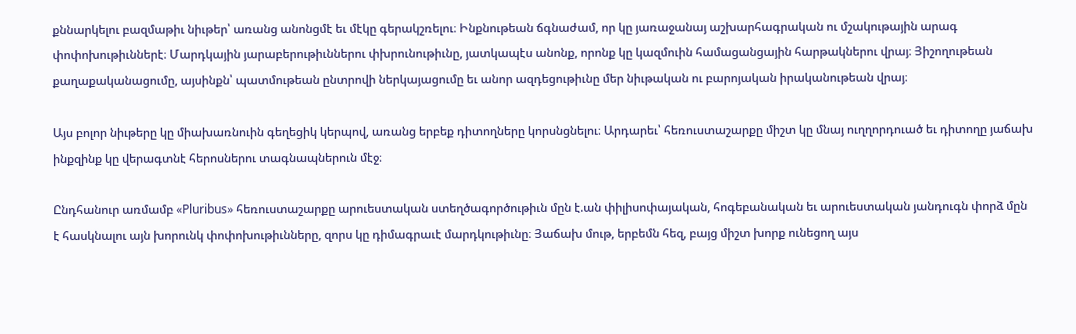քննարկելու բազմաթիւ նիւթեր՝ առանց անոնցմէ եւ մէկը գերակշռելու։ Ինքնութեան ճգնաժամ, որ կը յառաջանայ աշխարհագրական ու մշակութային արագ փոփոխութիւններէ։ Մարդկային յարաբերութիւններու փխրունութիւնը, յատկապէս անոնք, որոնք կը կազմուին համացանցային հարթակներու վրայ։ Յիշողութեան քաղաքականացումը, այսինքն՝ պատմութեան ընտրովի ներկայացումը եւ անոր ազդեցութիւնը մեր նիւթական ու բարոյական իրականութեան վրայ։

Այս բոլոր նիւթերը կը միախառնուին գեղեցիկ կերպով, առանց երբեք դիտողները կորսնցնելու։ Արդարեւ՝ հեռուստաշարքը միշտ կը մնայ ուղղորդուած եւ դիտողը յաճախ ինքզինք կը վերագտնէ հերոսներու տագնապներուն մէջ։

Ընդհանուր առմամբ «Pluribus» հեռուստաշարքը արուեստական ստեղծագործութիւն մըն է.ան փիլիսոփայական, հոգեբանական եւ արուեստական յանդուգն փորձ մըն է հասկնալու այն խորունկ փոփոխութիւնները, զորս կը դիմագրաւէ մարդկութիւնը։ Յաճախ մութ, երբեմն հեզ, բայց միշտ խորք ունեցող այս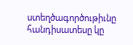ստեղծագործութիւնը հանդիսատեսը կը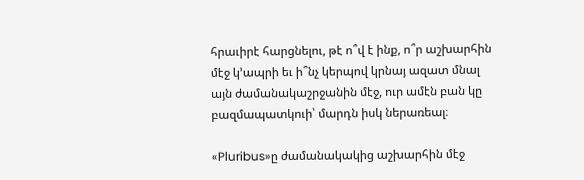հրաւիրէ հարցնելու, թէ ո՞վ է ինք, ո՞ր աշխարհին մէջ կ՚ապրի եւ ի՞նչ կերպով կրնայ ազատ մնալ այն ժամանակաշրջանին մէջ, ուր ամէն բան կը բազմապատկուի՝ մարդն իսկ ներառեալ։

«Pluribus»ը ժամանակակից աշխարհին մէջ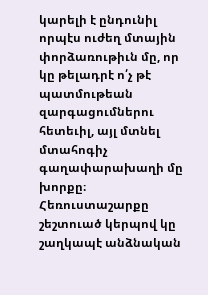կարելի է ընդունիլ որպէս ուժեղ մտային փորձառութիւն մը, որ կը թելադրէ ո՛չ թէ պատմութեան զարգացումներու հետեւիլ, այլ մտնել մտահոգիչ գաղափարախաղի մը խորքը։ Հեռուստաշարքը շեշտուած կերպով կը շաղկապէ անձնական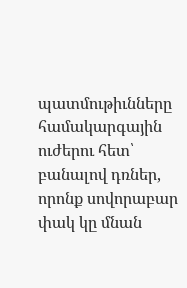պատմութիւնները համակարգային ուժերու հետ՝ բանալով դռներ, որոնք սովորաբար փակ կը մնան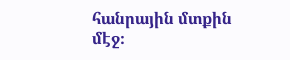հանրային մտքին մէջ։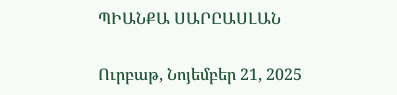ՊԻԱՆՔԱ ՍԱՐԸԱՍԼԱՆ

Ուրբաթ, Նոյեմբեր 21, 2025